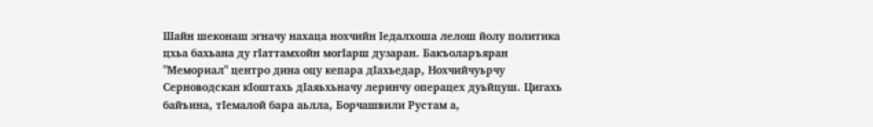Шайн шеконаш эгначу нахаца нохчийн Iедалхоша лелош йолу политика цхьа бахьана ду гIаттамхойн могIарш дузаран. Бакъоларъяран "Мемориал" центро дина оцу кепара дIахьедар, Нохчийчуьрчу Серноводскан кIоштахь дIаяьхьначу леринчу операцех дуьйцуш. Цигахь байъина, тIемалой бара аьлла, Борчашвили Рустам а,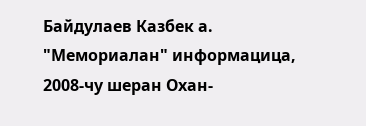Байдулаев Казбек а.
"Мемориалан" информацица, 2008-чу шеран Охан-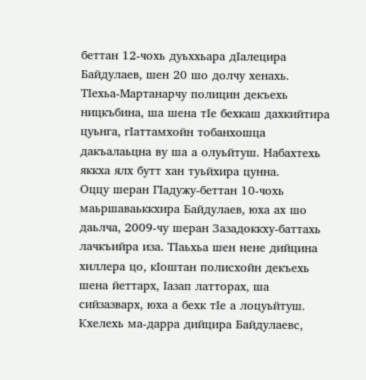беттан 12-чохь дуьххьара дIалецира Байдулаев, шен 20 шо долчу хенахь. ТIехьа-Мартанарчу полицин декъехь ницкъбина, ша шена тIе бехкаш дахкийтира цуьнга, гIаттамхойн тобанхошца дакъалаьцна ву ша а олуьйтуш. Набахтехь яккха ялх бутт хан туьйхира цунна.
Оццу шеран ГIадужу-беттан 10-чохь маьршаваьккхира Байдулаев, юха ах шо даьлча, 2009-чу шеран Зазадоккху-баттахь лачкъийра иза. ТIаьхьа шен нене дийцина хиллера цо, кIоштан полисхойн декъехь шена йеттарх, Iазап латторах, ша сийзазварх, юха а бехк тIе а лоцуьйтуш.
Кхелехь ма-дарра дийцира Байдулаевс,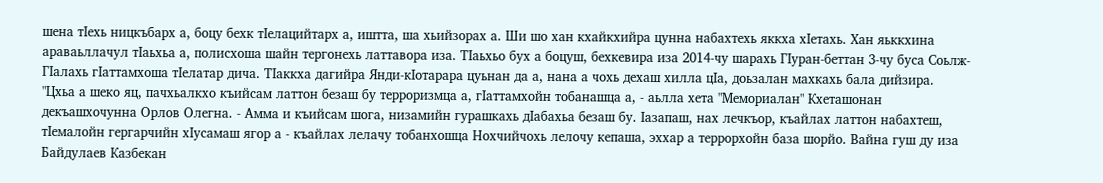шена тIехь ницкъбарх а, боцу бехк тIелацийтарх а, иштта, ша хьийзорах а. Ши шо хан кхайкхийра цунна набахтехь яккха хIетахь. Хан яьккхина араваьллачул тIаьхьа а, полисхоша шайн тергонехь латтавора иза. ТIаьхьо бух а боцуш, бехкевира иза 2014-чу шарахь ГIуран-беттан 3-чу буса Соьлж-ГIалахь гIаттамхоша тIелатар дича. ТIаккха дагийра Янди-кIотарара цуьнан да а, нана а чохь дехаш хилла цIа, доьзалан махкахь бала дийзира.
"Цхьа а шеко яц, пачхьалкхо къийсам латтон безаш бу терроризмца а, гIаттамхойн тобанашца а, - аьлла хета "Мемориалан" Кхеташонан декъашхочунна Орлов Олегна. - Амма и къийсам шога, низамийн гурашкахь дIабахьа безаш бу. Iазапаш, нах лечкъор, къайлах латтон набахтеш, тIемалойн гергарчийн хIусамаш ягор а - къайлах лелачу тобанхошца Нохчийчохь лелочу кепаша, эххар а террорхойн база шорйо. Вайна гуш ду иза Байдулаев Казбекан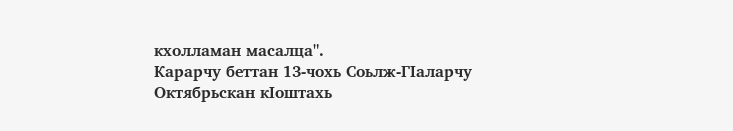кхолламан масалца".
Карарчу беттан 13-чохь Соьлж-ГIаларчу Октябрьскан кIоштахь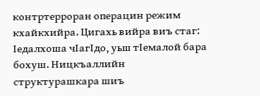контртерроран операцин режим кхайкхийра. Цигахь вийра виъ стаг: Iедалхоша чIагIдо, уьш тIемалой бара бохуш. Ницкъаллийн структурашкара шиъ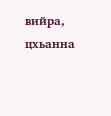вийра, цхьанна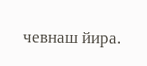чевнаш йира.